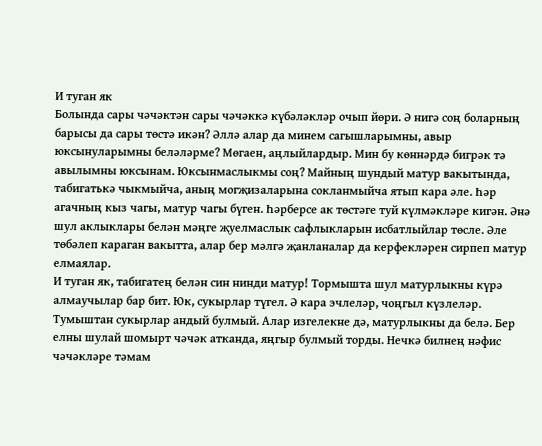И туган як
Болында сары чәчәктән сары чәчәккә күбәләкләр очып йөри. Ә нигә соң боларның барысы да сары төстә икән? Әллә алар да минем сагышларымны, авыр юксынуларымны беләләрме? Мөгаен, аңлыйлардыр. Мин бу көннәрдә бигрәк тә авылымны юксынам. Юксынмаслыкмы соң? Майның шундый матур вакытында, табигатькә чыкмыйча, аның могҗизаларына сокланмыйча ятып кара әле. Һәр агачның кыз чагы, матур чагы бүген. Һәрберсе ак төстәге туй күлмәкләре кигән. Әнә шул аклыклары белән мәңге җуелмаслык сафлыкларын исбатлыйлар төсле. Әле төбәлеп караган вакытта, алар бер мәлгә җанланалар да керфекләрен сирпеп матур елмаялар.
И туган як, табигатең белән син нинди матур! Тормышта шул матурлыкны күрә алмаучылар бар бит. Юк, сукырлар түгел. Ә кара эчлеләр, чоңгыл күзлеләр. Тумыштан сукырлар андый булмый. Алар изгелекне дә, матурлыкны да белә. Бер елны шулай шомырт чәчәк атканда, яңгыр булмый торды. Нечкә билнең нәфис чәчәкләре тәмам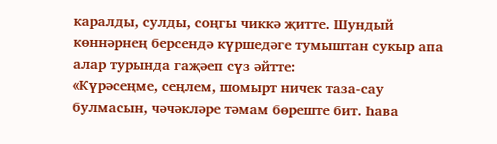каралды, сулды, соңгы чиккә җитте. Шундый көннәрнең берсендә күршедәге тумыштан сукыр апа алар турында гаҗәеп сүз әйтте:
«Күрәсеңме, сеңлем, шомырт ничек таза-сау булмасын, чәчәкләре тәмам бөреште бит. Һава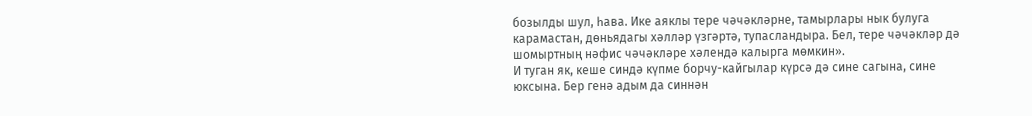бозылды шул, һава. Ике аяклы тере чәчәкләрне, тамырлары нык булуга карамастан, дөньядагы хәлләр үзгәртә, тупасландыра. Бел, тере чәчәкләр дә шомыртның нәфис чәчәкләре хәлендә калырга мөмкин».
И туган як, кеше синдә күпме борчу-кайгылар күрсә дә сине сагына, сине юксына. Бер генә адым да синнән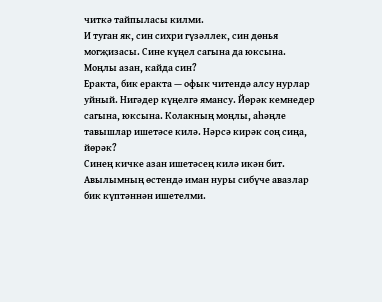читкә тайпыласы килми.
И туган як, син сихри гүзәллек, син дөнья могҗизасы. Сине күңел сагына да юксына.
Моңлы азан, кайда син?
Еракта, бик еракта — офык читендә алсу нурлар уйный. Нигәдер күңелгә ямансу. Йөрәк кемнедер сагына, юксына. Колакның моңлы, аһәңле тавышлар ишетәсе килә. Нәрсә кирәк соң сиңа, йөрәк?
Синең кичке азан ишетәсең килә икән бит. Авылымның өстендә иман нуры сибүче авазлар бик күптәннән ишетелми.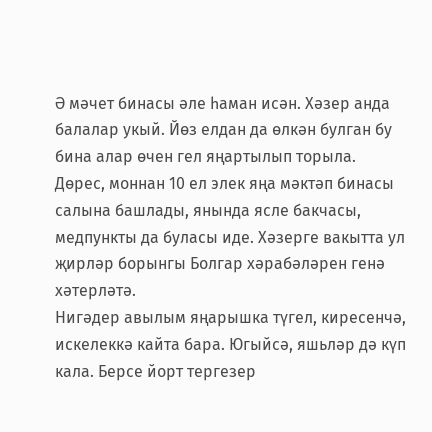Ә мәчет бинасы әле һаман исән. Хәзер анда балалар укый. Йөз елдан да өлкән булган бу бина алар өчен гел яңартылып торыла. Дөрес, моннан 10 ел элек яңа мәктәп бинасы салына башлады, янында ясле бакчасы, медпункты да буласы иде. Хәзерге вакытта ул җирләр борынгы Болгар хәрабәләрен генә хәтерләтә.
Нигәдер авылым яңарышка түгел, киресенчә, искелеккә кайта бара. Югыйсә, яшьләр дә күп кала. Берсе йорт тергезер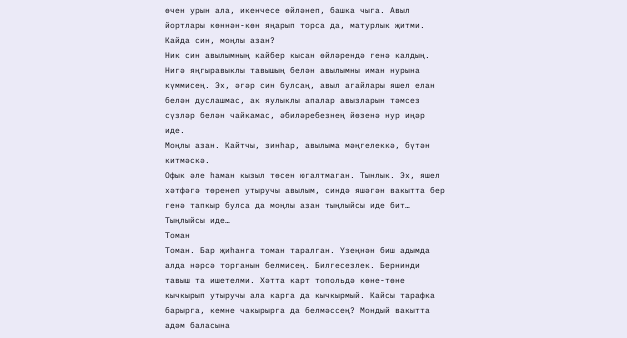өчен урын ала, икенчесе өйләнеп, башка чыга. Авыл йортлары көннән-көн яңарып торса да, матурлык җитми. Кайда син, моңлы азан?
Ник син авылымның кайбер кысан өйләрендә генә калдың. Нигә яңгыравыклы тавышың белән авылымны иман нурына күммисең. Эх, әгәр син булсаң, авыл агайлары яшел елан белән дуслашмас, ак яулыклы апалар авызларын тәмсез сүзләр белән чайкамас, әбиләребезнең йөзенә нур иңәр иде.
Моңлы азан. Кайтчы, зинһар, авылыма мәңгелеккә, бүтән китмәскә.
Офык әле һаман кызыл төсен югалтмаган. Тынлык. Эх, яшел хәтфәгә төренеп утыручы авылым, синдә яшәгән вакытта бер генә тапкыр булса да моңлы азан тыңлыйсы иде бит… Тыңлыйсы иде…
Томан
Томан. Бар җиһанга томан таралган. Үзеңнән биш адымда алда нәрсә торганын белмисең. Билгесезлек. Бернинди тавыш та ишетелми. Хәтта карт топольдә көне-төне кычкырып утыручы ала карга да кычкырмый. Кайсы тарафка барырга, кемне чакырырга да белмәссең? Мондый вакытта адәм баласына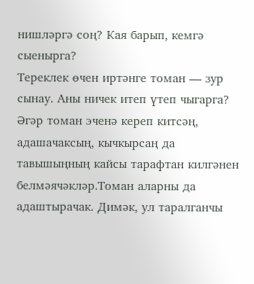нишләргә соң? Кая барып, кемгә сыенырга?
Тереклек өчен иртәнге томан — зур сынау. Аны ничек итеп үтеп чыгарга? Әгәр томан эченә кереп китсәң, адашачаксың, кычкырсаң да тавышыңның кайсы тарафтан килгәнен белмәячәкләр.Томан аларны да адаштырачак. Димәк, ул таралганчы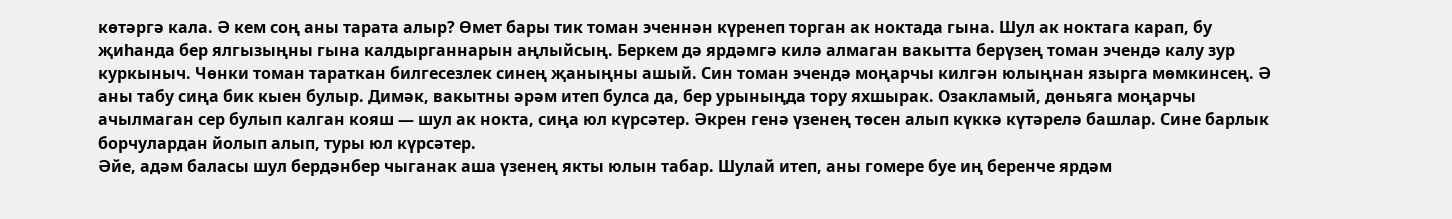көтәргә кала. Ә кем соң аны тарата алыр? Өмет бары тик томан эченнән күренеп торган ак ноктада гына. Шул ак ноктага карап, бу җиһанда бер ялгызыңны гына калдырганнарын аңлыйсың. Беркем дә ярдәмгә килә алмаган вакытта берүзең томан эчендә калу зур куркыныч. Чөнки томан тараткан билгесезлек синең җаныңны ашый. Син томан эчендә моңарчы килгән юлыңнан язырга мөмкинсең. Ә аны табу сиңа бик кыен булыр. Димәк, вакытны әрәм итеп булса да, бер урыныңда тору яхшырак. Озакламый, дөньяга моңарчы ачылмаган сер булып калган кояш — шул ак нокта, сиңа юл күрсәтер. Әкрен генә үзенең төсен алып күккә күтәрелә башлар. Сине барлык борчулардан йолып алып, туры юл күрсәтер.
Әйе, адәм баласы шул бердәнбер чыганак аша үзенең якты юлын табар. Шулай итеп, аны гомере буе иң беренче ярдәм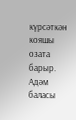күрсәткән кояшы озата барыр. Адәм баласы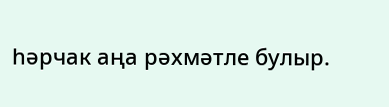һәрчак аңа рәхмәтле булыр.